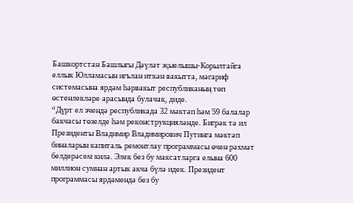Башкортстан Башлыгы Дәүләт җыелышы-Корылтайга еллык Юлламасын игълан иткән вакытта, мәгариф системасына ярдәм һәрвакыт республиканың төп өстенлекләре арасында булачак, диде.
“Дүрт ел эчендә республикада 32 мәктәп һәм 59 балалар бакчасы төзелде һәм реконструкцияләнде. Бигрәк тә ил Президенты Владимир Владимирович Путинга мәктәп биналарын капиталь ремонтлау программасы өчен рәхмәт белдерәсем килә. Элек без бу максатларга елына 600 миллион сумнан артык акча бүлә идек. Президент программасы ярдәмендә без бу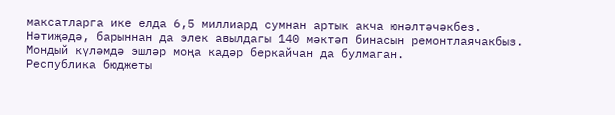максатларга ике елда 6,5 миллиард сумнан артык акча юнәлтәчәкбез. Нәтиҗәдә, барыннан да элек авылдагы 140 мәктәп бинасын ремонтлаячакбыз. Мондый күләмдә эшләр моңа кадәр беркайчан да булмаган.
Республика бюджеты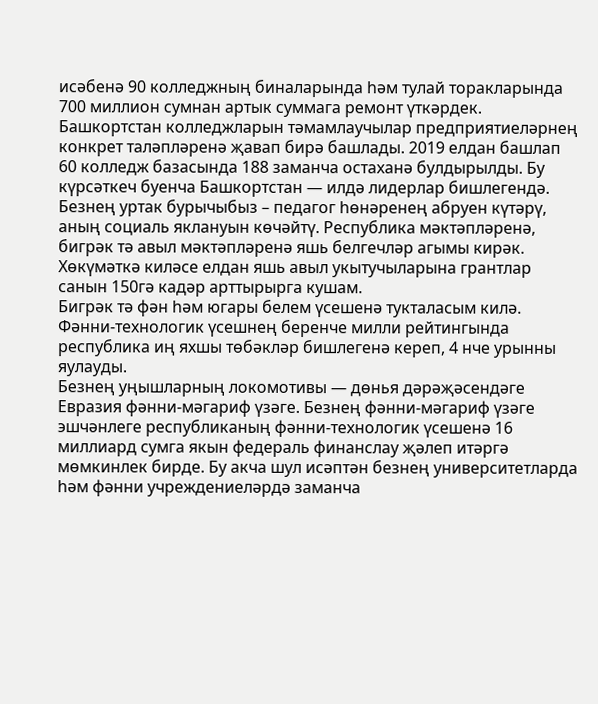исәбенә 90 колледжның биналарында һәм тулай торакларында 700 миллион сумнан артык суммага ремонт үткәрдек.
Башкортстан колледжларын тәмамлаучылар предприятиеләрнең конкрет таләпләренә җавап бирә башлады. 2019 елдан башлап 60 колледж базасында 188 заманча остаханә булдырылды. Бу күрсәткеч буенча Башкортстан — илдә лидерлар бишлегендә.
Безнең уртак бурычыбыз – педагог һөнәренең абруен күтәрү, аның социаль яклануын көчәйтү. Республика мәктәпләренә, бигрәк тә авыл мәктәпләренә яшь белгечләр агымы кирәк. Хөкүмәткә киләсе елдан яшь авыл укытучыларына грантлар санын 150гә кадәр арттырырга кушам.
Бигрәк тә фән һәм югары белем үсешенә тукталасым килә. Фәнни-технологик үсешнең беренче милли рейтингында республика иң яхшы төбәкләр бишлегенә кереп, 4 нче урынны яулауды.
Безнең уңышларның локомотивы — дөнья дәрәҗәсендәге Евразия фәнни-мәгариф үзәге. Безнең фәнни-мәгариф үзәге эшчәнлеге республиканың фәнни-технологик үсешенә 16 миллиард сумга якын федераль финанслау җәлеп итәргә мөмкинлек бирде. Бу акча шул исәптән безнең университетларда һәм фәнни учреждениеләрдә заманча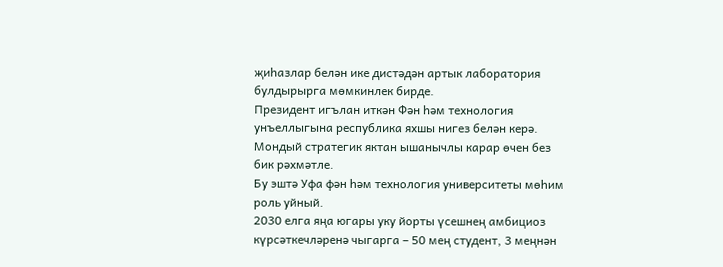җиһазлар белән ике дистәдән артык лаборатория булдырырга мөмкинлек бирде.
Президент игълан иткән Фән һәм технология унъеллыгына республика яхшы нигез белән керә. Мондый стратегик яктан ышанычлы карар өчен без бик рәхмәтле.
Бу эштә Уфа фән һәм технология университеты мөһим роль уйный.
2030 елга яңа югары уку йорты үсешнең амбициоз күрсәткечләренә чыгарга – 50 мең студент, 3 меңнән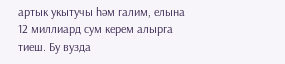артык укытучы һәм галим, елына 12 миллиард сум керем алырга тиеш. Бу вузда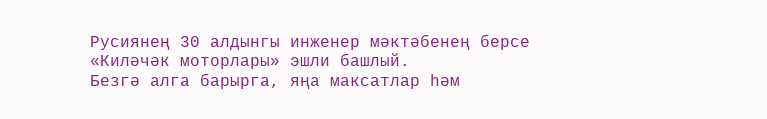Русиянең 30 алдынгы инженер мәктәбенең берсе «Киләчәк моторлары» эшли башлый.
Безгә алга барырга, яңа максатлар һәм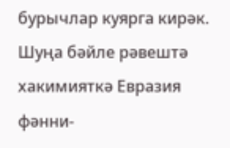бурычлар куярга кирәк. Шуңа бәйле рәвештә хакимияткә Евразия фәнни-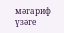мәгариф үзәге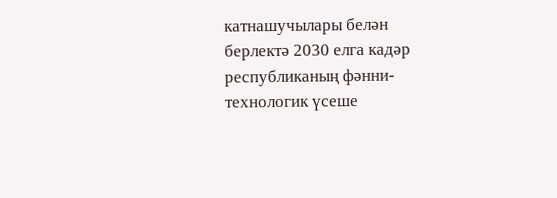катнашучылары белән берлектә 2030 елга кадәр республиканың фәнни-технологик үсеше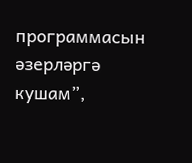программасын әзерләргә кушам”,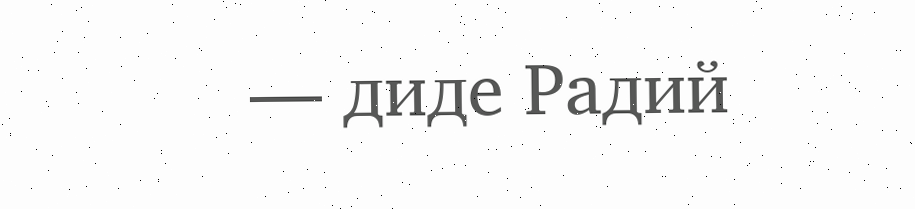— диде Радий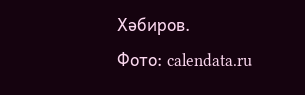Хәбиров.
Фото: calendata.ru